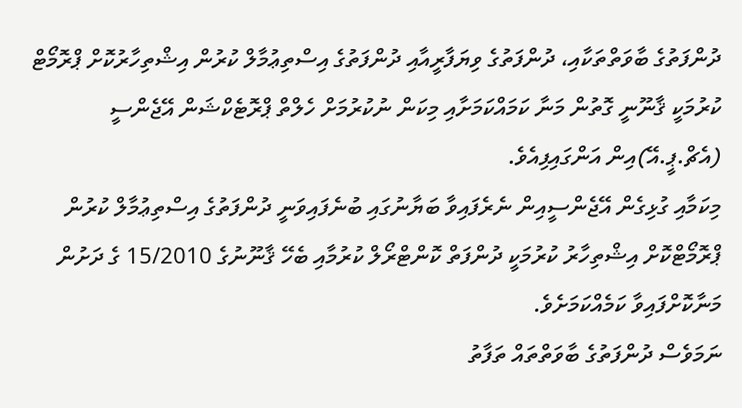ދުންފަތުގެ ބާވަތްތަކާއި، ދުންފަތުގެ ވިޔަފާރީއާއި ދުންފަތުގެ އިސްތިޢުމާލް ކުރުން އިޝްތިހާރުކޮށް ޕްރޮމޯޓް ކުރުމަކީ ޤާނޫނީ ގޮތުން މަނާ ކަމައްކަމަށާއި މިކަން ނުކުރުމަށް ހެލްތް ޕްރޮޓެކްޝަން އޭޖެންސީ (އެޗް.ޕީ.އޭ)އިން އަންގައިފިއެވެ.
މިކަމާއި ގުޅިގެން އޭޖެންސީއިން ނެރެފައިވާ ބަޔާނުގައި ބުނެފައިވަނީ ދުންފަތުގެ އިސްތިޢުމާލް ކުރުން ޕްރޮމޯޓްކޮށް އިޝްތިހާރު ކުރުމަކީ ދުންފަތް ކޮންޓްރޯލް ކުރުމާއި ބެހޭ ޤާނޫނުގެ 15/2010 ގެ ދަށުން މަނާކޮށްފައިވާ ކަމެއްކަމަށެވެ.
ނަމަވެސް ދުންފަތުގެ ބާވަތްތައް ތަފާތު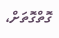ގޮތްގޮތަށް،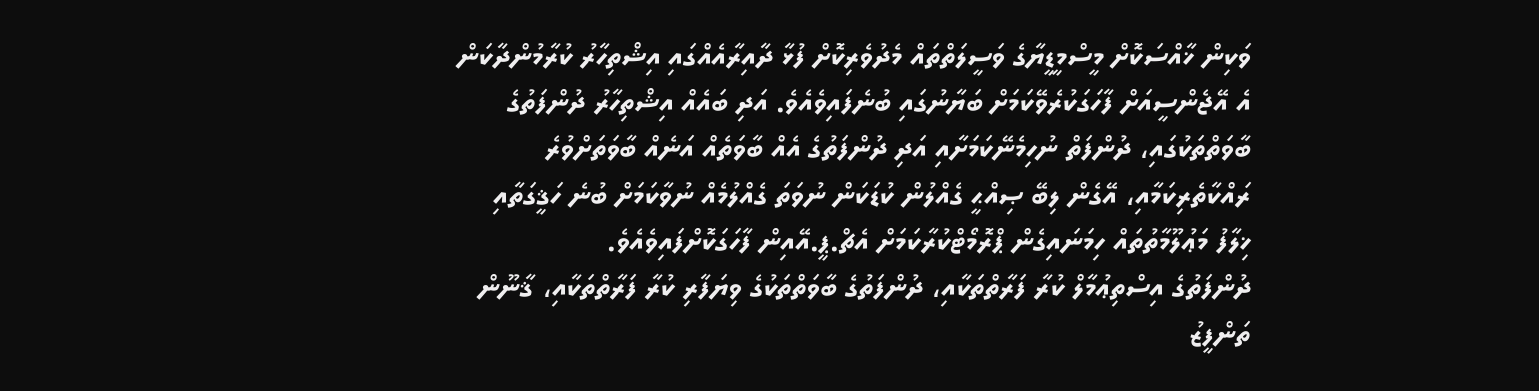ވަކިން ޚާއްސަކޮށް މީސްމީޑީޔާގެ ވަސީލަތްތައް މެދުވެރިކޮށް ފުޅާ ދާއިރާއެއްގައި އިޝްތިހާރު ކުރާމުންދާކަން އެ އޭޖެންސީއަށް ފާހަގަކުރެވޭކަމަށް ބަޔާނުގައި ބުނެފައިވެއެވެ. އަދި ބައެއް އިޝްތިހާރު ދުންފަތުގެ ބާވަތްތަކުގައި، ދުންފަތް ނުހިމެނޭކަމަށާއި އަދި ދުންފަތުގެ އެއް ބާވަތެއް އަނެއް ބާވަތަށްވުރެ ރައްކާތެރިކަމާއި، އޭގެން ލިބޭ ޞިއްޙީ ގެއްލުން ކުޑަކަން ނުވަތަ ގެއްލުމެއް ނުވާކަމަށް ބުނެ ހަޤީގަތާއި ޚިލާފު މަޢުލޫމާތުތައް ހިމަނައިގެން ޕްރޮމޯޓްކުރާކަމަށް އެޗް.ޕީ.އޭއިން ފާހަގަކޮށްފައިވެއެވެ.
ދުންފަތުގެ އިސްތިޢުމާލް ކުރާ ފަރާތްތަކާއި، ދުންފަތުގެ ބާވަތްތަކުގެ ވިޔަފާރި ކުރާ ފަރާތްތަކާއި، ޤާނޫން ތަންފީޒު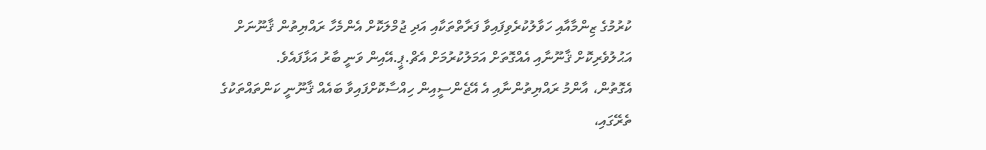ކުރުމުގެ ޒިންމާއާއި ހަވާލުކުރެވިފައިވާ ފަރާތްތަކާއި އަދި ޖުމްލަކޮށް އެންމެހާ ރައްޔިތުން ޤާނޫނަށް އަޙުލުވެރިކޮށް ޤާނޫނާއި އެއްގޮތަށް އަމަލުކުރުމަށް އެޗް.ޕީ.އޭއިން ވަނީ ބާރު އަޅާފައެވެ.
އެގޮތުން، އާންމު ރައްޔިތުންނާއި އެ އޭޖެންސީއިން ހިއްސާކޮށްފައިވާ ބައެއް ޤާނޫނީ ކަންތައްތަކުގެ ތެރޭގައި،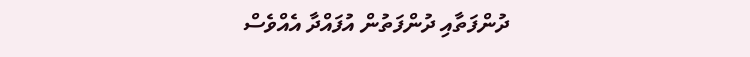ދުންފަތާއި ދުންފަތުން އުފައްދާ އެއްވެސް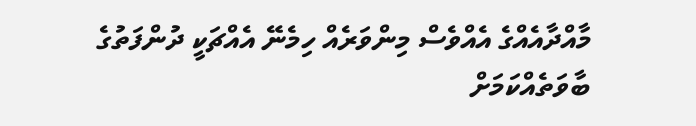މާއްދާއެއްގެ އެއްވެސް މިންވަރެއް ހިމެނޭ އެއްޗަކީ ދުންފަތުގެ ބާވަތެއްކަމަށް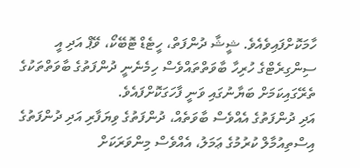ހާމަކޮށްފައިވެއެވެ. ޝީޝާ ދުންފަތް، ހީޓެޑް ޓޮބޭކޯ، ވޭޕް އަދި އީ ސިންގިރެޓްގެ ހުރިހާ ބާވަތްތައްވެސް ހިމެނެނީ ދުންފަތުގެ ބާވަތްތަކުގެ ތެރޭގައިކަމަށް ބަޔާނުގައި ވަނީ ފާހަގަކޮށްފައެވެ.
އަދި ދުންފަތުގެ އެއްވެސް ބާވަތެއް، ދުންފަތުގެ ވިޔަފާރި އަދި ދުންފަތުގެ އިސްތިއުމާލް ކުރުމުގެ ޢަމަލު، އެއްވެސް މިންވަރަކަށް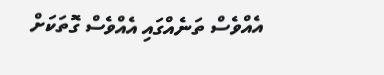އެއްވެސް ތަނެއްގައި އެއްވެސް ގޮތަކަށް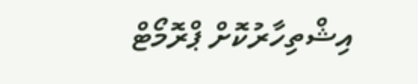އިޝްތިހާރުކޮށް ޕްރޮމޯޓް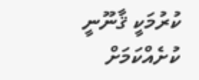ކުރުމަކީ ޤާނޫނީ ކުށެއްކަމަށް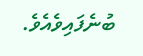ބުނެފައިވެއެވެ.